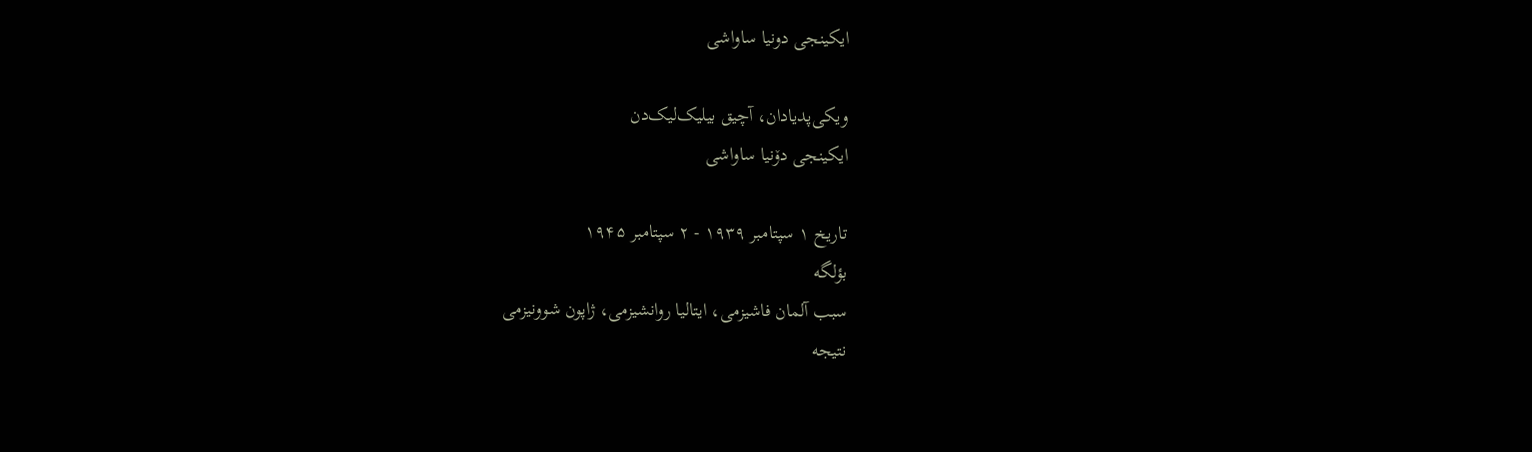ایکینجی دونیا ساواشی

ویکی‌پدیادان، آچیق بیلیک‌لیک‌دن
ایکینجی دۆنیا ساواشی

تاریخ ۱ سپتامبر ۱۹۳۹ - ۲ سپتامبر ۱۹۴۵
بؤلگه
سبب آلمان فاشیزمی، ایتالیا روانشیزمی، ژاپون شوونیزمی
نتیجه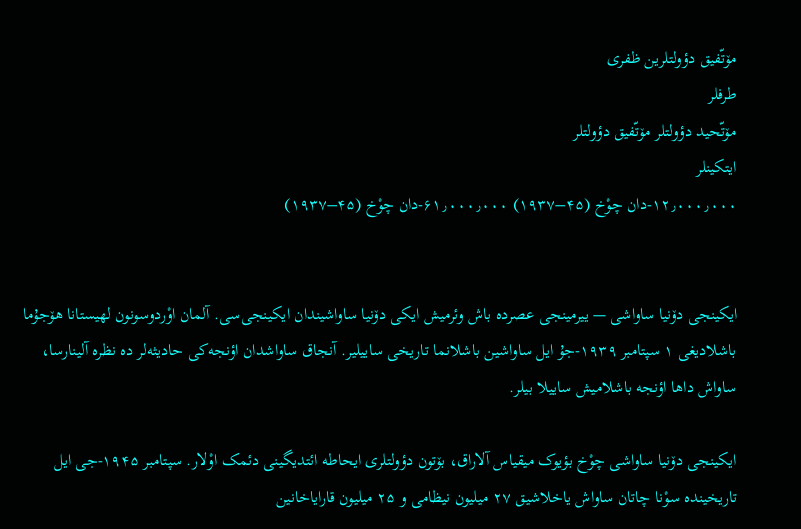مۆتّفیق دؤولتلرین ظفری
طرفلر
مۆتّحید دؤولتلر مۆتّفیق دؤولتلر
ایتکینلر
۱۲٫۰۰۰٫۰۰۰-دان چوْخ (۴۵–۱۹۳۷) ۶۱٫۰۰۰٫۰۰۰-دان چوْخ (۴۵–۱۹۳۷)


ایکینجی دۆنیا ساواشی — ییرمینجی عصرده باش وئرمیش ایکی دۆنیا ساواشیندان ایکینجی‌سی. آلمان اوْردوسونون لهیستانا هۆجۇما باشلادیغی ۱ سپتامبر ۱۹۳۹-جۇ ایل ساواشین باشلانما تاریخی ساییلیر. آنجاق ساواشدان اؤنجه‌کی حادیثه‌لر ده نظره آلینارسا، ساواش داها اؤنجه باشلامیش ساییلا بیلر.

ایکینجی دۆنیا ساواشی چوْخ بؤیوک میقیاس آلاراق، بۆتون دؤولتلری ایحاطه ائتدیگینی دئمک اوْلار. سپتامبر ۱۹۴۵-جی ایل تاریخینده سوْنا چاتان ساواش یاخلاشیق ۲۷ میلیون نیظامی و ۲۵ میلیون قارایاخانین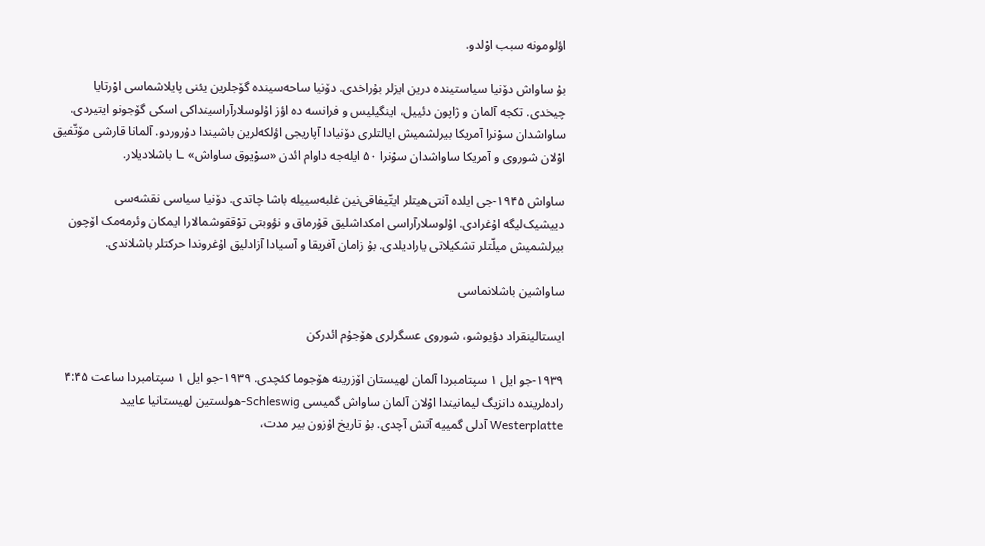اؤلومونه سبب اوْلدو.

بۇ ساواش دۆنیا سیاستینده درین ایزلر بۇراخدی. دۆنیا ساحه‌سینده گۆجلرین یئنی پایلاشماسی اوْرتایا چیخدی. تکجه آلمان و ژاپون دئییل، اینگیلیس و فرانسه ده اؤز اۇلوسلارآراسینداکی اسکی گۆجونو ایتیردی. ساواشدان سوْنرا آمریکا بیرلشمیش ایالتلری دۆنیادا آپاریجی اؤلکه‌لرین باشیندا دۇروردو. آلمانا قارشی مۆتّفیق اوْلان شوروی و آمریکا ساواشدان سوْنرا ۵۰ ایله‌جه داوام ائدن «سوْیوق ساواش» ـا باشلادیلار.

ساواش ۱۹۴۵-جی ایلده آنتی‌هیتلر ایتّیفاقی‌نین غلبه‌سییله باشا چاتدی. دۆنیا سیاسی نقشه‌سی دییشیک‌لیگه اۇغرادی. اۇلوسلارآراسی امکداشلیق قۇرماق و نؤوبتی توْققوشمالارا ایمکان وئرمه‌مک اۆچون بیرلشمیش میلّتلر تشکیلاتی یارادیلدی. بۇ زامان آفریقا و آسیادا آزادلیق اۇغروندا حرکتلر باشلاندی.

ساواشین باشلانماسی

ایستالینقراد دؤیوشو، شوروی عسگرلری هۆجۇم ائدرکن

۱۹۳۹-جو ایل ۱ سپتامبردا آلمان لهیستان اۆزرینه هۆجوما کئچدی. ۱۹۳۹-جو ایل ۱ سپتامبردا ساعت ۴:۴۵ راده‌لرینده دانزیگ لیمانیندا اوْلان آلمان ساواش گمیسی Schleswig-هولستین لهیستانیا عایید Westerplatte آدلی گمییه آتش آچدی. بۇ تاریخ اۇزون بیر مدت،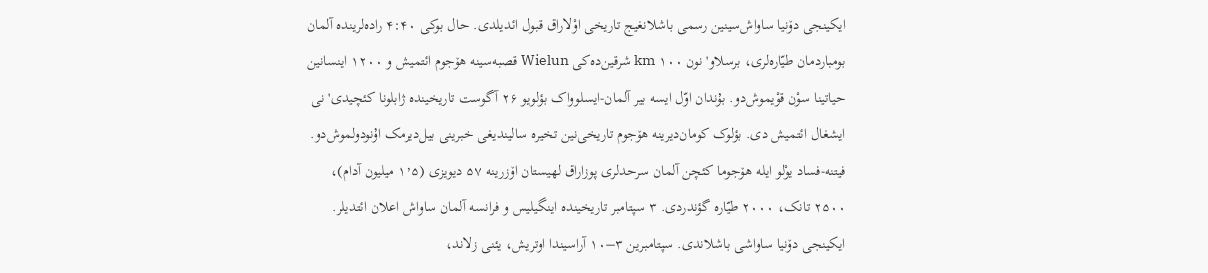ایکینجی دۆنیا ساواش‌سینین رسمی باشلانغیج تاریخی اوْلاراق قبول ائدیلدی. حال بوکی ۴:۴۰ راده‌لرینده آلمان بومباردمان طیّاره‌لری، برسلاو'نون ۱۰۰ km شرقین‌ده‌کی Wielun قصبه‌سینه هۆجوم ائتمیش و ۱۲۰۰ اینسانین حیاتینا سوْن قوْیموش‌دو. بۇندان اوّل ایسه بیر آلمان-ایسلوواک بؤلویو ۲۶ آگوست تاریخینده ژابلونا کئچیدی'نی ایشغال ائتمیش دی. بؤلوک کومان‌دیرینه هۆجوم تاریخی‌نین تخیره سالیندیغی خبرینی بیل‌دیرمک اۇنودولموش‌دو. فیتنه-فساد یوْلو ایله هۆجوما کئچن آلمان سرحدلری پوزاراق لهیستان اۆزرینه ۵۷ دیویزی (۱٬۵ میلیون آدام)، ۲۵۰۰ تانک، ۲۰۰۰ طیّاره گؤندردی. ۳ سپتامبر تاریخینده اینگیلیس و فرانسه آلمان ساواش اعلان ائتدیلر. ایکینجی دۆنیا ساواشی باشلاندی. سپتامبرین ۳–۱۰ آراسیندا اوتریش، یئنی زلاند،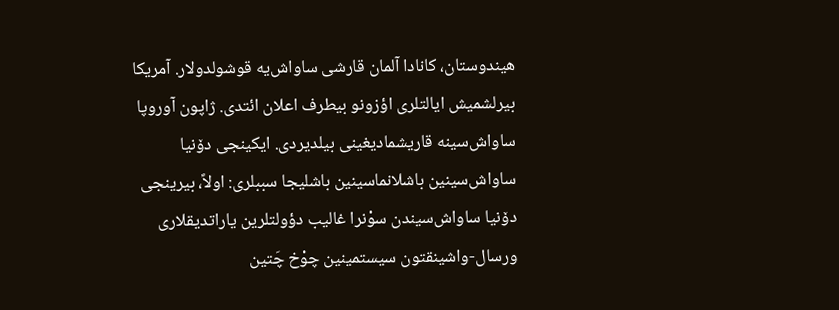هیندوستان، کانادا آلمان قارشی ساواش‌یه قوشولدولار. آمریکا بیرلشمیش ایالتلری اؤزونو بیطرف اعلان ائتدی. ژاپون آوروپا ساواش‌سینه قاریشمادیغینی بیلدیردی. ایکینجی دۆنیا ساواش‌سینین باشلانماسینین باشلیجا سببلری: اولاً، بیرینجی دۆنیا ساواش‌سیندن سوْنرا غالیب دؤولتلرین یاراتدیقلاری ورسال-واشینقتون سیستمینین چوْخ چَتین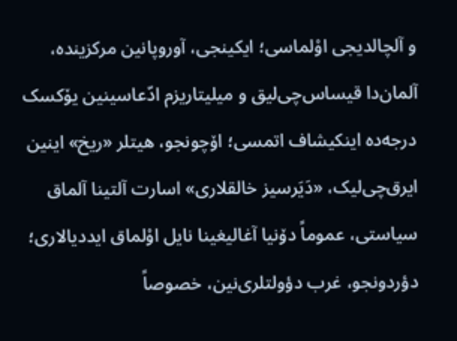و آلچالدیجی اوْلماسی؛ ایکینجی، آوروپانین مرکزینده، آلمان‌دا قیساس‌چی‌لیق و میلیتاریزم ادّعاسینین یۆکسک درجه‌ده اینکیشاف اتمسی؛ اۆچونجو، هیتلر «ریخ» اینین ایرق‌چی‌لیک، «دَیَرسیز خالقلاری» اسارت آلتینا آلماق سیاستی، عموماً دۆنیا آغالیغینا نایل اوْلماق ایددیالاری؛ دؤردونجو، غرب دؤولتلری‌نین، خصوصاً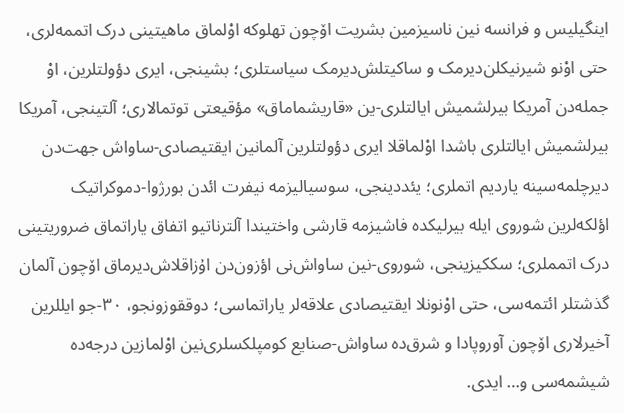اینگیلیس و فرانسه نین ناسیزمین بشریت اۆچون تهلوکه اوْلماق ماهیتینی درک اتممه‌لری، حتی اوْنو شیرنیکلن‌دیرمک و ساکیتلش‌دیرمک سیاستلری؛ بشینجی، ایری دؤولتلرین، اوْ جمله‌دن آمریکا بیرلشمیش ایالتلری-ین «قاریشماماق» مؤقیعتی توتمالاری؛ آلتینجی، آمریکا بیرلشمیش ایالتلری باشدا اوْلماقلا ایری دؤولتلرین آلمانین ایقتیصادی-ساواش جهت‌دن دیرچلمه‌سینه یاردیم اتملری؛ یئددینجی، سوسیالیزمه نیفرت ائدن بورژوا-دموکراتیک اؤلکه‌لرین شوروی ایله بیرلیکده فاشیزمه قارشی واختیندا آلترناتیو اتفاق یاراتماق ضروریتینی درک اتمملری؛ سککیزینجی، شوروی-نین ساواش‌نی اؤزون‌دن اۇزاقلاش‌دیرماق اۆچون آلمان گذشتلر ائتمه‌سی، حتی اوْنونلا ایقتیصادی علاقه‌لر یاراتماسی؛ دوققوزونجو، ۳۰-جو ایللرین آخیرلاری اۆچون آوروپادا و شرق‌ده ساواش-صنایع کومپلکسلری‌نین اوْلمازین درجه‌ده شیشمه‌سی و… ایدی.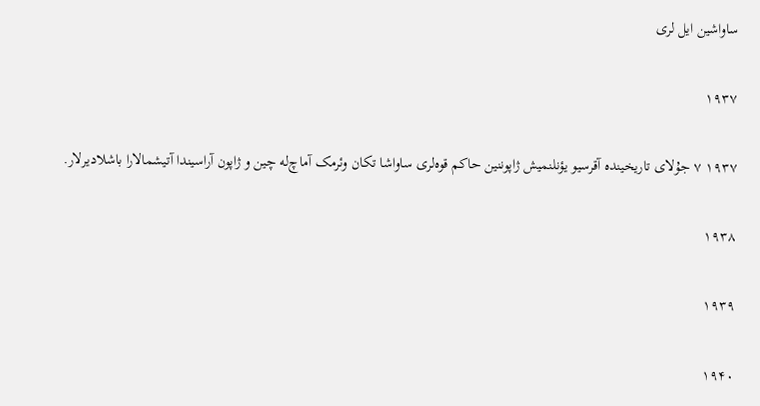ساواشین ایل لری

۱۹۳۷

۱۹۳۷ ۷ جۇلای تاریخینده آقرسیو یؤنلنمیش ژاپوننین حاکم قوه‌لری ساواشا تکان وئرمک آماچ‌له چین و ژاپون آراسیندا آتیشمالارا باشلادیرلار.

۱۹۳۸

۱۹۳۹

۱۹۴۰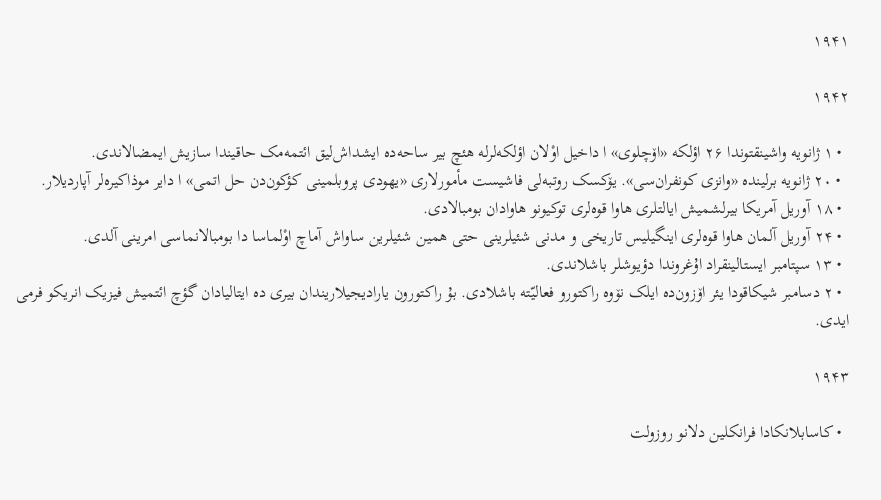۱۹۴۱

۱۹۴۲

  • ۱ ژانویه واشینقتوندا ۲۶ اؤلکه «اۆچلوی» ا داخیل اوْلان اؤلکه‌لرله هئچ بیر ساحه‌ده ایشداش‌لیق ائتمه‌مک حاقیندا سازیش ایمضالاندی.
  • ۲۰ ژانویه برلینده «وانزی کونفران‌سی». یۆکسک روتبه‌لی فاشیست مأمورلاری «یهودی پروبلمینی کؤکون‌دن حل اتمی» ا دایر موذاکیره‌لر آپاردیلار.
  • ۱۸ آوریل آمریکا بیرلشمیش ایالتلری هاوا قوه‌لری توکیونو هاوادان بومبالادی.
  • ۲۴ آوریل آلمان هاوا قوه‌لری اینگیلیس تاریخی و مدنی شئیلرینی حتی همین شئیلرین ساواش آماچ اوْلماسا دا بومبالانماسی امرینی آلدی.
  • ۱۳ سپتامبر ایستالینقراد اۇغروندا دؤیوشلر باشلاندی.
  • ۲ دسامبر شیکاقودا یئر اۆزون‌ده ایلک نۆوه راکتورو فعالیّته باشلادی. بۇ راکتورون یارادیجیلاریندان بیری ده ایتالیادان گؤچ ائتمیش فیزیک انریکو فرمی ایدی.

۱۹۴۳

  • کاسابلانکادا فرانکلین دلانو روزولت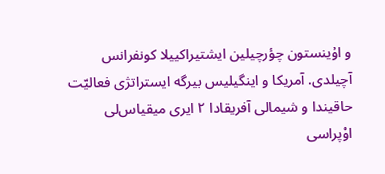و اۇینستون چؤرچیلین ایشتیراکییلا کونفرانس آچیلدی. آمریکا و اینگیلیس بیرگه ایستراتژی فعالیّت حاقیندا و شیمالی آفریقادا ۲ ایری میقیاس‌لی اوْپراسی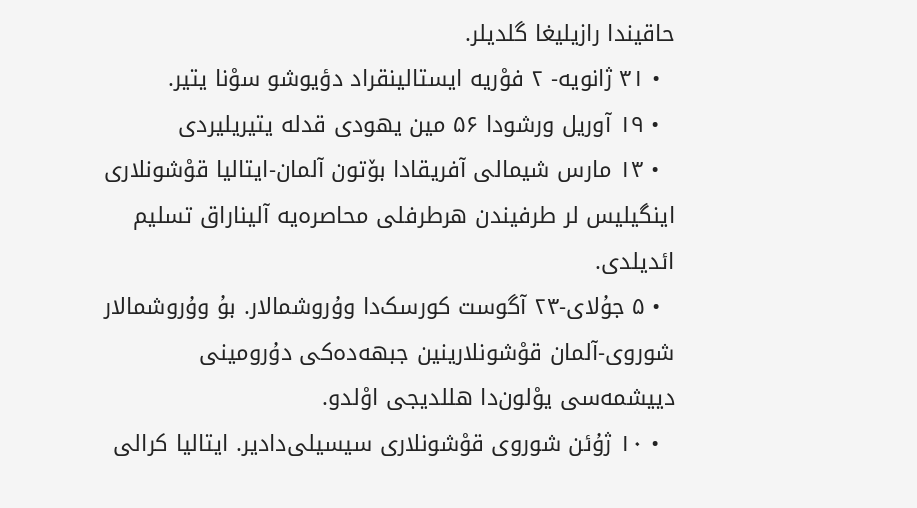حاقیندا رازیلیغا گلدیلر.
  • ۳۱ ژانویه- ۲ فوْریه ایستالینقراد دؤیوشو سوْنا یتیر.
  • ۱۹ آوریل ورشودا ۵۶ مین یهودی قدله یتیریلیردی
  • ۱۳ مارس شیمالی آفریقادا بۆتون آلمان-ایتالیا قوْشونلاری اینگیلیس لر طرفیندن هرطرفلی محاصره‌یه آلیناراق تسلیم ائدیلدی.
  • ۵ جۇلای-۲۳ آگوست کورسک‌دا وۇروشمالار. بۇ وۇروشمالار شوروی-آلمان قوْشونلارینین جبهه‌ده‌کی دۇرومینی دییشمه‌سی یوْلون‌دا هللدیجی اوْلدو.
  • ۱۰ ژۇئن شوروی قوْشونلاری سیسیلی‌دادیر. ایتالیا کرالی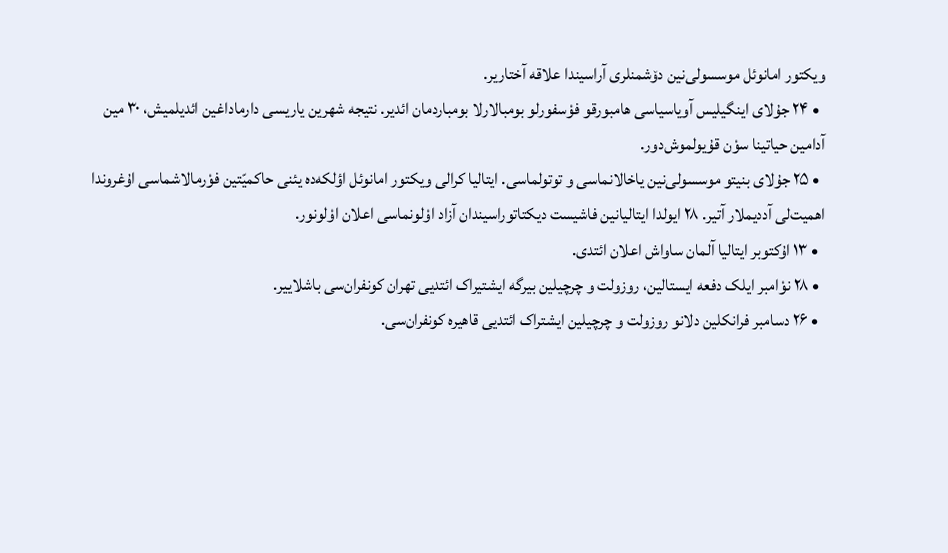ویکتور امانوئل موسسولی‌نین دۆشمنلری آراسیندا علاقه آختاریر.
  • ۲۴ جۇلای اینگیلیس آویاسیاسی هامبورقو فوْسفورلو بومبالارلا بومباردمان ائدیر. نتیجه شهرین یاریسی دارماداغین ائدیلمیش، ۳۰ مین آدامین حیاتینا سوْن قۇیولموش‌دور.
  • ۲۵ جۇلای بنیتو موسسولی‌نین یاخالانماسی و توتولماسی. ایتالیا کرالی ویکتور امانوئل اؤلکه‌ده یئنی حاکمیّتین فوْرمالاشماسی اۇغروندا اهمیت‌لی آددیملار آتیر. ۲۸ ایولدا ایتالیانین فاشیست دیکتاتوراسیندان آزاد اوْلونماسی اعلان اوْلونور.
  • ۱۳ اۇکتوبر ایتالیا آلمان ساواش اعلان ائتدی.
  • ۲۸ نوْامبر ایلک دفعه ایستالین، روزولت و چرچیلین بیرگه ایشتیراک ائتدیی تهران کونفران‌سی باشلاییر.
  • ۲۶ دسامبر فرانکلین دلانو روزولت و چرچیلین ایشتراک ائتدیی قاهیره کونفران‌سی.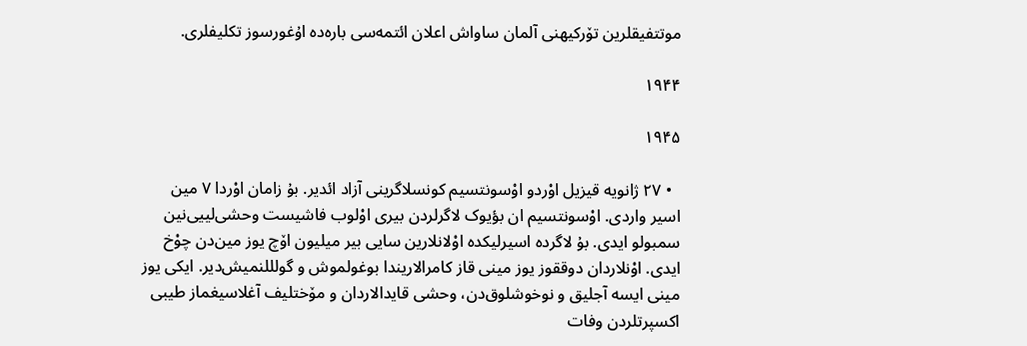موتتفیقلرین تۆرکیهنی آلمان ساواش اعلان ائتمه‌سی باره‌ده اۇغورسوز تکلیفلری.

۱۹۴۴

۱۹۴۵

  • ۲۷ ژانویه قیزیل اوْردو اوْسونتسیم کونسلاگرینی آزاد ائدیر. بۇ زامان اوْردا ۷ مین اسیر واردی. اوْسونتسیم ان بؤیوک لاگرلردن بیری اوْلوب فاشیست وحشی‌لییی‌نین سمبولو ایدی. بۇ لاگرده اسیرلیکده اوْلانلارین سایی بیر میلیون اۆچ یوز مین‌دن چوْخ ایدی. اوْنلاردان دوققوز یوز مینی قاز کامرالاریندا بوغولموش و گولللنمیش‌دیر. ایکی یوز مینی ایسه آجلیق و نوخوشلوق‌دن، وحشی قایدالاردان و مۆختلیف آغلاسیغماز طیبی اکسپرتلردن وفات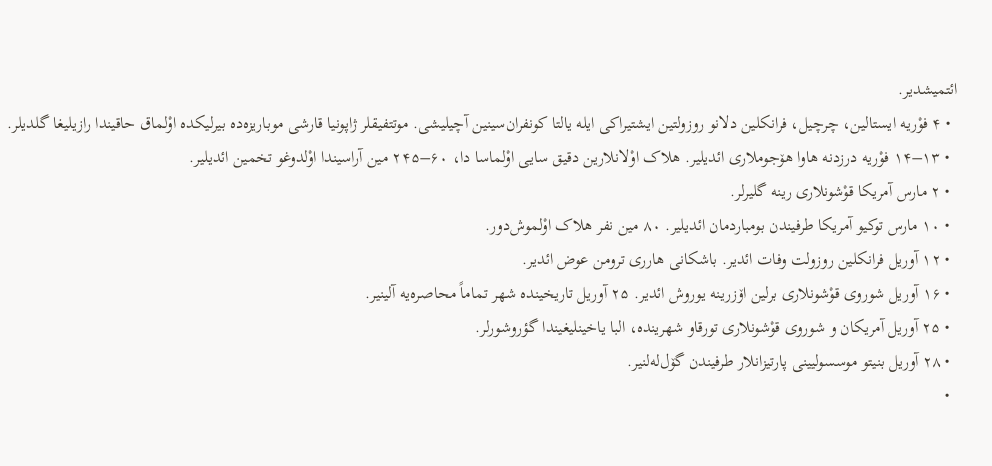ائتمیشدیر.
  • ۴ فوْریه ایستالین، چرچیل، فرانکلین دلانو روزولتین ایشتیراکی ایله یالتا کونفران‌سینین آچیلیشی. موتتفیقلر ژاپونیا قارشی موباریزه‌ده بیرلیکده اوْلماق حاقیندا رازیلیغا گلدیلر.
  • ۱۳–۱۴ فوْریه درزدنه هاوا هۆجوملاری ائدیلیر. هلاک اوْلانلارین دقیق سایی اوْلماسا دا، ۶۰–۲۴۵ مین آراسیندا اوْلدوغو تخمین ائدیلیر.
  • ۲ مارس آمریکا قوْشونلاری رینه گلیرلر.
  • ۱۰ مارس توکیو آمریکا طرفیندن بومباردمان ائدیلیر. ۸۰ مین نفر هلاک اوْلموش‌دور.
  • ۱۲ آوریل فرانکلین روزولت وفات ائدیر. باشکانی هارری ترومن عوض ائدیر.
  • ۱۶ آوریل شوروی قوْشونلاری برلین اۆزرینه یوروش ائدیر. ۲۵ آوریل تاریخینده شهر تماماً محاصره‌یه آلینیر.
  • ۲۵ آوریل آمریکان و شوروی قوْشونلاری تورقاو شهرینده، البا یاخینلیغیندا گؤروشورلر.
  • ۲۸ آوریل بنیتو موسسولیینی پارتیزانلار طرفیندن گۆل‌له‌لنیر.
  •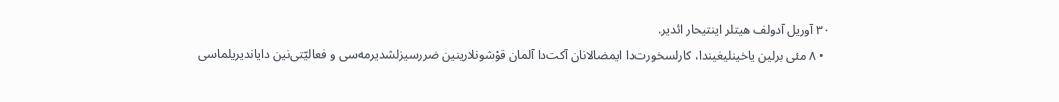۳۰ آوریل آدولف هیتلر اینتیحار ائدیر.
  • ۸ مئی برلین یاخینلیغیندا، کارلسخورت‌دا ایمضالانان آکت‌دا آلمان قوْشونلارینین ضررسیزلشدیرمه‌سی و فعالیّتی‌نین دایاندیریلماسی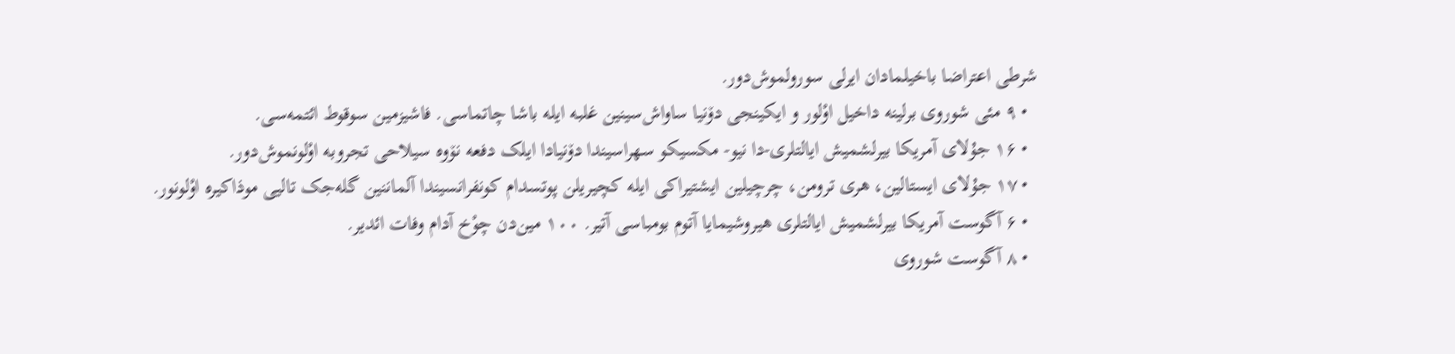شرطی اعتراضا باخیلمادان ایرلی سورولموش‌دور.
  • ۹ مئی شوروی برلینه داخیل اوْلور و ایکینجی دۆنیا ساواش‌سینین غلبه ایله باشا چاتماسی. فاشیزمین سوقوط ائتمه‌سی.
  • ۱۶ جۇلای آمریکا بیرلشمیش ایالتلری-دا نیو- مکسیکو سهراسیندا دۆنیادا ایلک دفعه نۆوه سیلاحی تجروبه اوْلونموش‌دور.
  • ۱۷ جۇلای ایستالین، هری ترومن، چرچیلین ایشتیراکی ایله کچیریلن پوتسدام کونفرانسیندا آلماننین گله‌جک تالیی موذاکیره اوْلونور.
  • ۶ آگوست آمریکا بیرلشمیش ایالتلری هیروشیمایا آتوم بومباسی آتیر. ۱۰۰ مین‌دن چوْخ آدام وفات ائدیر.
  • ۸ آگوست شوروی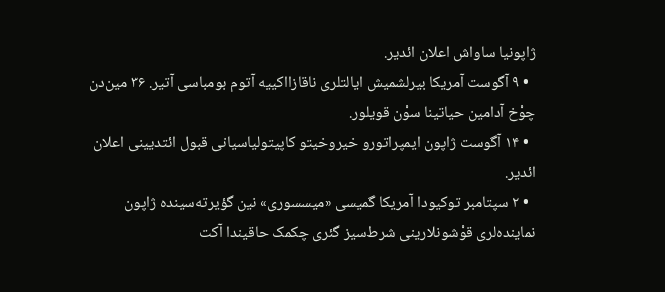ژاپونیا ساواش اعلان ائدیر.
  • ۹ آگوست آمریکا بیرلشمیش ایالتلری ناقازااکییه آتوم بومباسی آتیر. ۳۶ مین‌دن چوْخ آدامین حیاتینا سوْن قویلور.
  • ۱۴ آگوست ژاپون ایمپراتورو خیروخیتو کاپیتولیاسیانی قبول ائتدیینی اعلان ائدیر.
  • ۲ سپتامبر توکیودا آمریکا گمیسی «میسسوری» نین گؤیرته‌سینده ژاپون نماینده‌لری قوْشونلارینی شرط‌سیز گئری چکمک حاقیندا آکت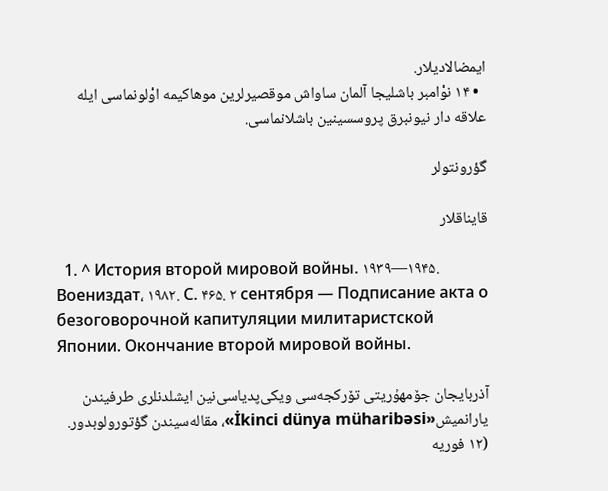ایمضالادیلار.
  • ۱۴ نوْامبر باشلیجا آلمان ساواش موقصیرلرین موهاکیمه اوْلونماسی ایله علاقه دار نیونبرق پروسسینین باشلانماسی.

گؤرونتولر

قایناقلار

  1. ^ История второй мировой войны. ۱۹۳۹—۱۹۴۵. Воениздат، ۱۹۸۲. С. ۴۶۵. ۲ сентября — Подписание акта о безоговорочной капитуляции милитаристской Японии. Окончание второй мировой войны.

آذربایجان جۆمهۇریتی تۆرکجه‌سی ویکی‌پدیاسی‌نین ایشلدنلری طرفیندن یارانمیش«İkinci dünya müharibəsi»، مقاله‌سیندن گؤتورولوبدور. (۱۲ فوریه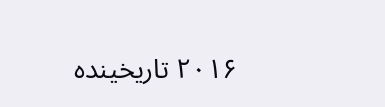۲۰۱۶ تاریخینده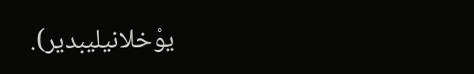یوْخلانیلیبدیر).